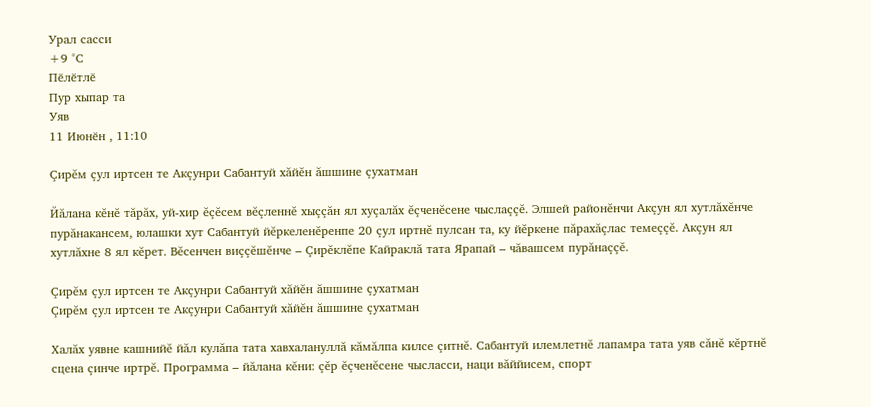Урал сасси
+9 °С
Пӗлӗтлӗ
Пур хыпар та
Уяв
11 Июнӗн , 11:10

Çирĕм çул иртсен те Акçунри Сабантуй хăйĕн ăшшине çухатман

Йăлана кĕнĕ тăрăх, уй-хир ĕçĕсем вĕçленнĕ хыççăн ял хуçалăх ĕçченĕсене чыслаççĕ. Элшей районĕнчи Акçун ял хутлăхĕнче пурăнакансем, юлашки хут Сабантуй йĕркеленĕренпе 20 çул иртнĕ пулсан та, ку йĕркене пăрахăçлас темеççĕ. Акçун ял хутлăхне 8 ял кĕрет. Вĕсенчен виççĕшĕнче – Çирĕклĕпе Кайраклă тата Ярапай – чăвашсем пурăнаççĕ.

Çирĕм çул иртсен те Акçунри Сабантуй хăйĕн ăшшине çухатман
Çирĕм çул иртсен те Акçунри Сабантуй хăйĕн ăшшине çухатман

Халăх уявне кашнийĕ йăл кулăпа тата хавхалануллă кăмăлпа килсе çитнĕ. Сабантуй илемлетнĕ лапамра тата уяв сăнĕ кĕртнĕ сцена çинче иртрĕ. Программа – йăлана кĕни: çĕр ĕçченĕсене чысласси, наци вăййисем, спорт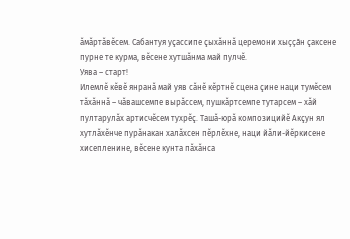ăмăртăвĕсем. Сабантуя уçассипе çыхăннă церемони хыççăн çаксене пурне те курма, вĕсене хутшăнма май пулчĕ.
Уява – старт!
Илемлĕ кĕвĕ янранă май уяв сăнĕ кĕртнĕ сцена çине наци тумĕсем тăхăннă – чăвашсемпе вырăссем, пушкăртсемпе тутарсем – хăй пултарулăх артисчĕсем тухрĕç. Ташă-юрă композицийĕ Акçун ял хутлăхĕнче пурăнакан халăхсен пĕрлĕхне, наци йăли-йĕркисене хисепленине, вĕсене кунта пăхăнса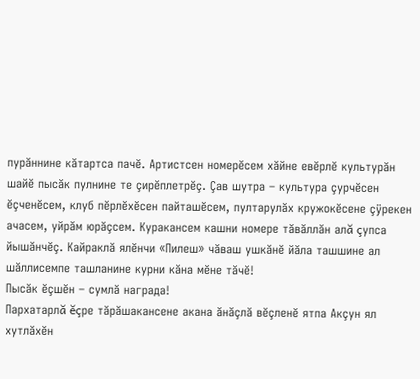пурăннине кăтартса пачĕ. Артистсен номерĕсем хăйне евĕрлĕ культурăн шайĕ пысăк пулнине те çирĕплетрĕç. Çав шутра – культура çурчĕсен ĕçченĕсем, клуб пĕрлĕхĕсен пайташĕсем, пултарулăх кружокĕсене çÿрекен ачасем, уйрăм юрăçсем. Куракансем кашни номере тăвăллăн алă çупса йышăнчĕç. Кайраклă ялĕнчи «Пилеш» чăваш ушкăнĕ йăла ташшине ал шăллисемпе ташланине курни кăна мĕне тăчĕ!
Пысăк ĕçшĕн – сумлă награда!
Пархатарлă ĕçре тăрăшакансене акана ăнăçлă вĕçленĕ ятпа Акçун ял хутлăхĕн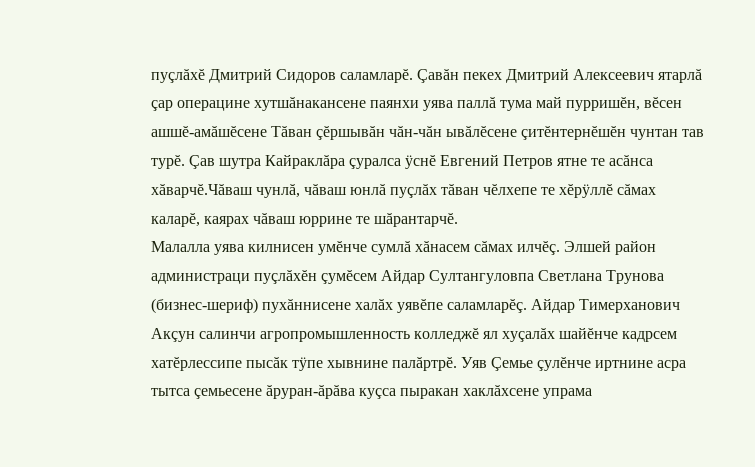пуçлăхĕ Дмитрий Сидоров саламларĕ. Çавăн пекех Дмитрий Алексеевич ятарлă çар операцине хутшăнакансене паянхи уява паллă тума май пурришĕн, вĕсен ашшĕ-амăшĕсене Тăван çĕршывăн чăн-чăн ывăлĕсене çитĕнтернĕшĕн чунтан тав турĕ. Çав шутра Кайраклăра çуралса ÿснĕ Евгений Петров ятне те асăнса хăварчĕ.Чăваш чунлă, чăваш юнлă пуçлăх тăван чĕлхепе те хĕрÿллĕ сăмах каларĕ, каярах чăваш юррине те шăрантарчĕ.
Малалла уява килнисен умĕнче сумлă хăнасем сăмах илчĕç. Элшей район администраци пуçлăхĕн çумĕсем Айдар Султангуловпа Светлана Трунова (бизнес-шериф) пухăннисене халăх уявĕпе саламларĕç. Айдар Тимерханович Акçун салинчи агропромышленность колледжĕ ял хуçалăх шайĕнче кадрсем хатĕрлессипе пысăк тÿпе хывнине палăртрĕ. Уяв Çемье çулĕнче иртнине асра тытса çемьесене ăруран-ăрăва куçса пыракан хаклăхсене упрама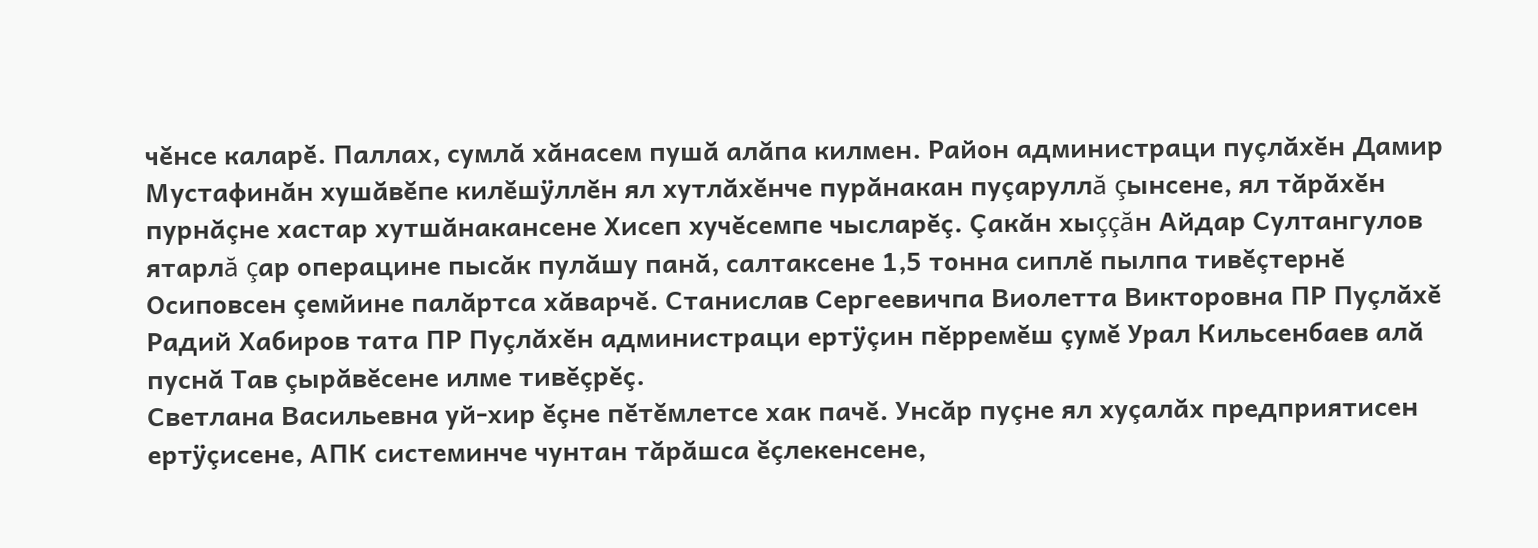чĕнсе каларĕ. Паллах, сумлă хăнасем пушă алăпа килмен. Район администраци пуçлăхĕн Дамир Мустафинăн хушăвĕпе килĕшÿллĕн ял хутлăхĕнче пурăнакан пуçаруллă çынсене, ял тăрăхĕн пурнăçне хастар хутшăнакансене Хисеп хучĕсемпе чысларĕç. Çакăн хыççăн Айдар Султангулов ятарлă çар операцине пысăк пулăшу панă, салтаксене 1,5 тонна сиплĕ пылпа тивĕçтернĕ Осиповсен çемйине палăртса хăварчĕ. Станислав Сергеевичпа Виолетта Викторовна ПР Пуçлăхĕ Радий Хабиров тата ПР Пуçлăхĕн администраци ертÿçин пĕрремĕш çумĕ Урал Кильсенбаев алă пуснă Тав çырăвĕсене илме тивĕçрĕç.
Светлана Васильевна уй-хир ĕçне пĕтĕмлетсе хак пачĕ. Унсăр пуçне ял хуçалăх предприятисен ертÿçисене, АПК системинче чунтан тăрăшса ĕçлекенсене,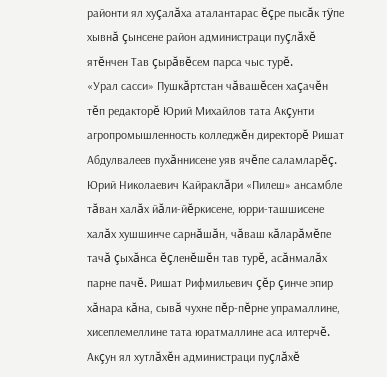районти ял хуçалăха аталантарас ĕçре пысăк тÿпе хывнă çынсене район администраци пуçлăхĕ ятĕнчен Тав çырăвĕсем парса чыс турĕ.
«Урал сасси» Пушкăртстан чăвашĕсен хаçачĕн тĕп редакторĕ Юрий Михайлов тата Акçунти агропромышленность колледжĕн директорĕ Ришат Абдулвалеев пухăннисене уяв ячĕпе саламларĕç. Юрий Николаевич Кайраклăри «Пилеш» ансамбле тăван халăх йăли-йĕркисене, юрри-ташшисене халăх хушшинче сарнăшăн, чăваш кăларăмĕпе тачă çыхăнса ĕçленĕшĕн тав турĕ, асăнмалăх парне пачĕ. Ришат Рифмильевич çĕр çинче эпир хăнара кăна, сывă чухне пĕр-пĕрне упрамаллине, хисеплемеллине тата юратмаллине аса илтерчĕ.
Акçун ял хутлăхĕн администраци пуçлăхĕ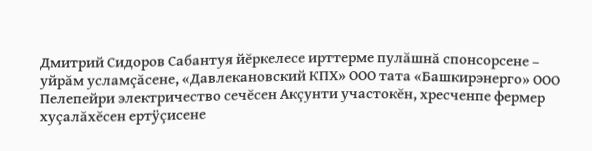Дмитрий Сидоров Сабантуя йĕркелесе ирттерме пулăшнă спонсорсене – уйрăм усламçăсене, «Давлекановский КПХ» ООО тата «Башкирэнерго» ООО Пелепейри электричество сечĕсен Акçунти участокĕн, хресченпе фермер хуçалăхĕсен ертÿçисене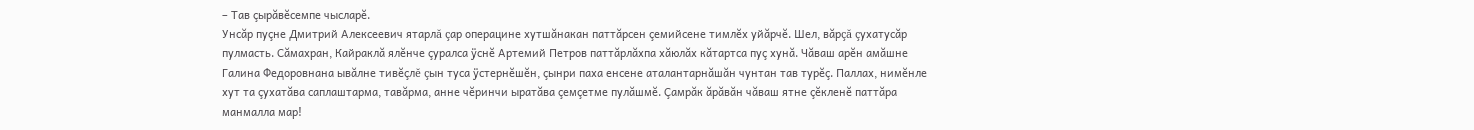– Тав çырăвĕсемпе чысларĕ.
Унсăр пуçне Дмитрий Алексеевич ятарлă çар операцине хутшăнакан паттăрсен çемийсене тимлĕх уйăрчĕ. Шел, вăрçă çухатусăр пулмасть. Сăмахран, Кайраклă ялĕнче çуралса ÿснĕ Артемий Петров паттăрлăхпа хăюлăх кăтартса пуç хунă. Чăваш арĕн амăшне Галина Федоровнана ывăлне тивĕçлĕ çын туса ÿстернĕшĕн, çынри паха енсене аталантарнăшăн чунтан тав турĕç. Паллах, нимĕнле хут та çухатăва саплаштарма, тавăрма, анне чĕринчи ыратăва çемçетме пулăшмĕ. Çамрăк ăрăвăн чăваш ятне çĕкленĕ паттăра манмалла мар!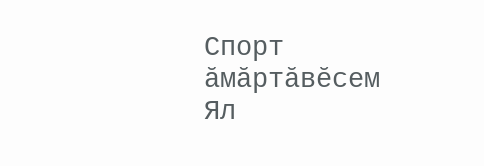Спорт ăмăртăвĕсем
Ял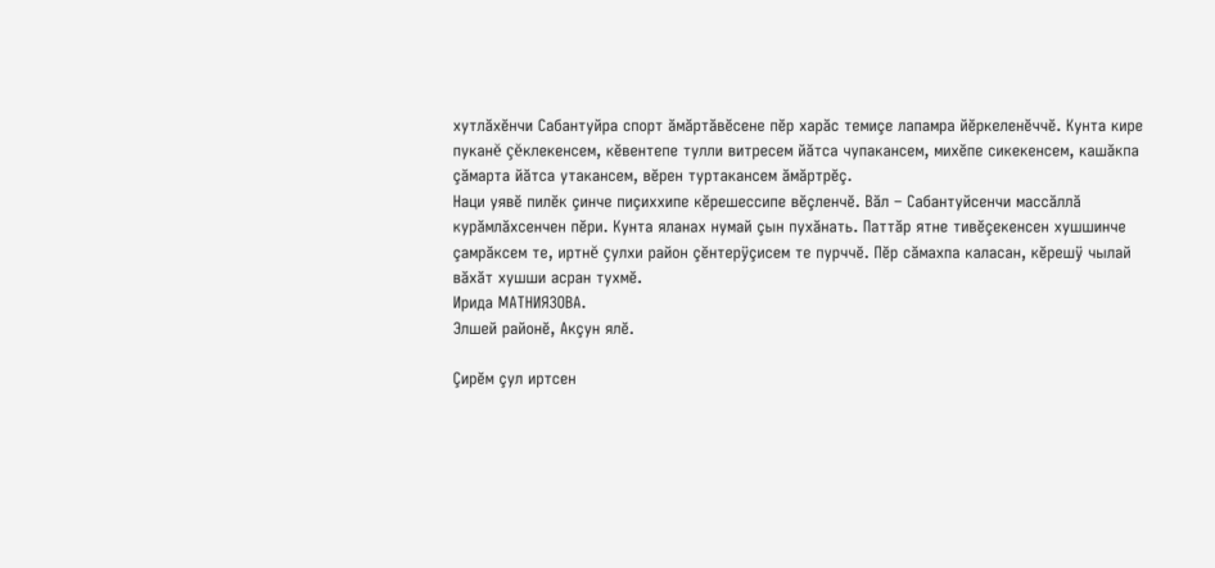хутлăхĕнчи Сабантуйра спорт ăмăртăвĕсене пĕр харăс темиçе лапамра йĕркеленĕччĕ. Кунта кире пуканĕ çĕклекенсем, кĕвентепе тулли витресем йăтса чупакансем, михĕпе сикекенсем, кашăкпа çăмарта йăтса утакансем, вĕрен туртакансем ăмăртрĕç.
Наци уявĕ пилĕк çинче пиçиххипе кĕрешессипе вĕçленчĕ. Вăл – Сабантуйсенчи массăллă курăмлăхсенчен пĕри. Кунта яланах нумай çын пухăнать. Паттăр ятне тивĕçекенсен хушшинче çамрăксем те, иртнĕ çулхи район çĕнтерÿçисем те пурччĕ. Пĕр сăмахпа каласан, кĕрешÿ чылай вăхăт хушши асран тухмĕ.
Ирида МАТНИЯЗОВА.
Элшей районĕ, Акçун ялĕ.

Çирĕм çул иртсен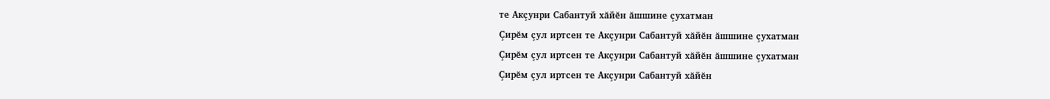те Акçунри Сабантуй хăйĕн ăшшине çухатман
Çирĕм çул иртсен те Акçунри Сабантуй хăйĕн ăшшине çухатман
Çирĕм çул иртсен те Акçунри Сабантуй хăйĕн ăшшине çухатман
Çирĕм çул иртсен те Акçунри Сабантуй хăйĕн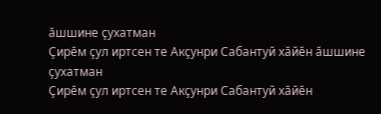ăшшине çухатман
Çирĕм çул иртсен те Акçунри Сабантуй хăйĕн ăшшине çухатман
Çирĕм çул иртсен те Акçунри Сабантуй хăйĕн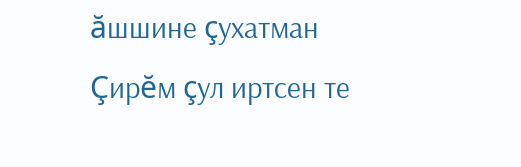ăшшине çухатман
Çирĕм çул иртсен те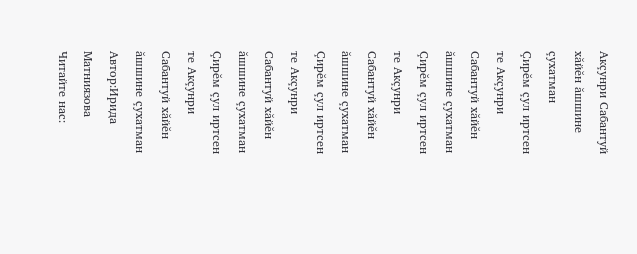Акçунри Сабантуй хăйĕн ăшшине çухатман
Çирĕм çул иртсен те Акçунри Сабантуй хăйĕн ăшшине çухатман
Çирĕм çул иртсен те Акçунри Сабантуй хăйĕн ăшшине çухатман
Çирĕм çул иртсен те Акçунри Сабантуй хăйĕн ăшшине çухатман
Çирĕм çул иртсен те Акçунри Сабантуй хăйĕн ăшшине çухатман
Автор:Ирида Матниязова
Читайте нас: